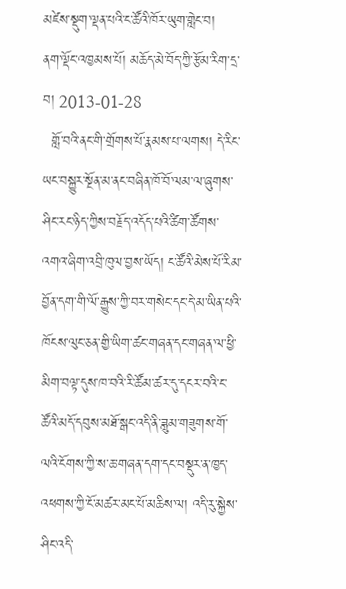མཛེས་སྡུག་ལྡན་པའི་ང་ཚོའི་ཁོར་ཡུག་གླེང་བ།
ནག་ལྡོང་འཁྱམས་པོ། མཆོད་མེ་བོད་ཀྱི་རྩོམ་རིག་དྲ་བ། 2013-01-28
  གློ་བའི་ནང་གི་གྲོགས་པོ་རྣམས་པ་ལགས། དེ་རིང་ཡང་བསྐྱུར་སྔོན་མ་ནང་བཞིན་ཁོ་བོ་ལམ་ལ་ཞུགས་ཤིང་རང་ཉིད་ཀྱིས་བརྗོད་འདོད་པའི་ཚིག་ཚོགས་འགའ་ཞིག་འབྲི་ཁུལ་བྱས་ཡོད། ང་ཚོའི་མེས་པོ་རིམ་བྱོན་དག་གི་ལོ་རྒྱུས་ཀྱི་བར་གསེང་དང་དེ་མ་ཡིན་པའི་ཁོངས་ལུང་ཅན་གྱི་ཡིག་ཚང་གཞན་དང་གཞན་ལ་ཕྱི་མིག་བལྟ་དུས་ཁ་བའི་རི་ཚོམ་ཚར་དུ་དངར་བའི་ང་ཚོའི་མདོ་དབུས་མཐོ་སྒང་འདི་ནི་ཟླུམ་གཟུགས་གོ་ལའི་ངོགས་ཀྱི་ས་ཆ་གཞན་དག་དང་བསྡུར་ན་ཁྱད་འཕགས་ཀྱི་ངོ་མཚར་མང་པོ་མཆིས་ལ། འདི་རུ་སྐྱེས་ཤིང་འདི་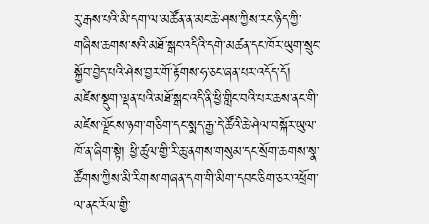རུ་རྒས་པའི་མི་དག་ལ་མཚོན་ན་མང་ཆེ་ཤས་ཀྱིས་རང་ཉིད་ཀྱི་གཞིས་ཆགས་སའི་མཐོ་སྒང་འདིའི་དགེ་མཚན་དང་ཁོར་ཡུག་སྲུང་སྐྱོབ་བྱེད་པའི་ཤེས་བྱར་གོ་རྟོགས་ཧ་ཅང་ཞན་པར་འདོད་དོ། མཛེས་སྡུག་ལྡན་པའི་མཐོ་སྒང་འདི་ནི་ཕྱི་གླིང་བའི་པར་ཆས་ནང་གི་མཛེས་ལྗོངས་ཉག་གཅིག་དང་སྨད་རྒྱ་དེ་ཚོའི་ཆེ་ཤེལ་བསྐོར་ཡུལ་ཁོ་ན་ཞིག་སྟེ། ཕྱི་ཚུལ་གྱི་རི་ཆུ་ནགས་གསུམ་དང་སྲོག་ཆགས་སྣ་ཚོགས་ཀྱིས་མི་རིགས་གཞན་དག་གི་མིག་དབང་ཅིག་ཅར་འཕྲོག་ལ་ནང་རོལ་གྱི་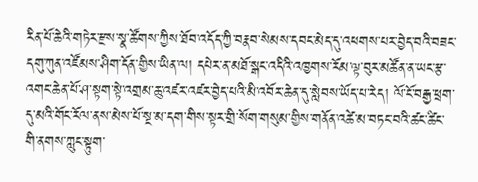རིན་པོ་ཆེའི་གཏེར་རྫས་སྣ་ཚོགས་ཀྱིས་ཐོབ་འདོད་ཀྱི་བརྣབ་སེམས་དབང་མེད་དུ་འཕགས་པར་བྱེད་བའི་བཟང་དགུ་ཀུན་འཛོམས་ཤིག་དོན་གྱིས་ཡིན་ལ། དཔེར་ན་མཐོ་སྒང་འདིའི་འཁྱགས་རོམ་ལྟ་བུར་མཚོན་ན་ཡང་རྩ་འགང་ཆེན་པོ་ཤ་སྟག་སྟེ་འགྲམ་ཆུ་འཛར་འཛར་བྱེད་པའི་མི་འབོར་ཆེན་དུ་སླེབས་ཡོད་པ་རེད། ལོ་ངོ་བརྒྱ་ཕྲག་དུ་མའི་གོང་རོལ་ནས་མེས་པོ་སྔ་མ་དག་གིས་སྟར་གྲི་སོག་གསུམ་གྱིས་གནོན་འཚེ་མ་བཏང་བའི་ཚང་ཚིང་གི་ནགས་ཀླུང་སྟུག་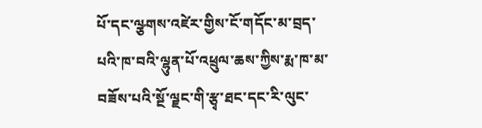པོ་དང་ལྩགས་འཛེར་གྱིས་ངོ་གདོང་མ་བྲད་པའི་ཁ་བའི་ལྷུན་པོ་འཕྲུལ་ཆས་ཀྱིས་རྨ་ཁ་མ་བཟོས་པའི་སྔོ་ལྗང་གི་རྩྭ་ཐང་དང་རི་ལུང་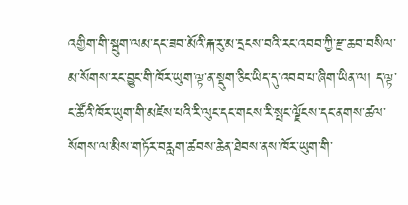འགྱིག་གི་སྦུག་ལམ་དང་ཟབ་མོའི་རྐ་རུ་མ་དྲངས་བའི་རང་འབབ་ཀྱི་རྫ་ཆབ་བསིལ་མ་སོགས་རང་བྱུང་གི་ཁོར་ཡུག་ལྟ་ན་སྡུག་ཅིང་ཡིད་དུ་འབབ་པ་ཞིག་ཡིན་ལ། ད་ལྟ་ང་ཚོའི་ཁོར་ཡུག་གི་མཛེས་པའི་རི་ལུང་དང་གངས་རི་སྤང་ལྗོངས་དང་ནགས་ཚལ་སོགས་ལ་མིས་གཏོར་བརླག་ཚབས་ཆེན་ཐེབས་ནས་ཁོར་ཡུག་གི་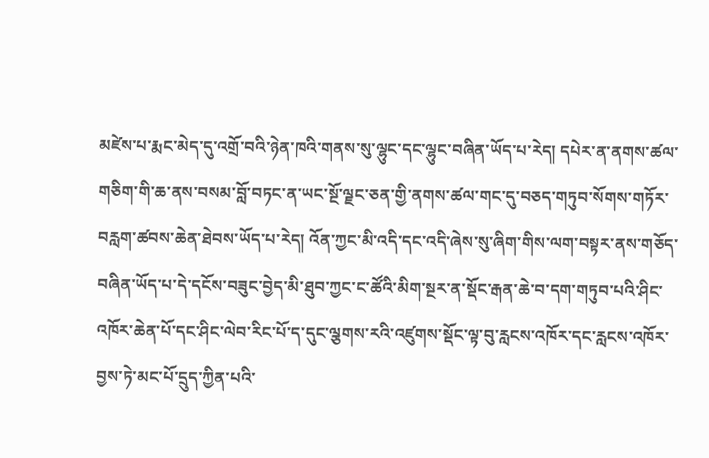མཛེས་པ་རྨང་མེད་དུ་འགྲོ་བའི་ཉེན་ཁའི་གནས་སུ་ལྷུང་དང་ལྷུང་བཞིན་ཡོད་པ་རེད། དཔེར་ན་ནགས་ཚལ་གཅིག་གི་ཆ་ནས་བསམ་བློ་བཏང་ན་ཡང་སྔོ་ལྗང་ཅན་གྱི་ནགས་ཚལ་གང་དུ་བཅད་གཏུབ་སོགས་གཏོར་བརླག་ཚབས་ཆེན་ཐེབས་ཡོད་པ་རེད། འོན་ཀྱང་མི་འདི་དང་འདི་ཞེས་སུ་ཞིག་གིས་ལག་བསྟར་ནས་གཅོད་བཞིན་ཡོད་པ་དེ་དངོས་བཟུང་བྱེད་མི་ཐུབ་ཀྱང་ང་ཚོའི་མིག་སྔར་ན་སྡོང་རྒན་ཆེ་བ་དག་གཏུབ་པའི་ཤིང་འཁོར་ཆེན་པོ་དང་ཤིང་ལེབ་རིང་པོ་ད་དུང་ལྕགས་རའི་འཛུགས་སྡོང་ལྟ་བུ་རླངས་འཁོར་དང་རླངས་འཁོར་བྱས་ཏེ་མང་པོ་དྲུད་ཀྱིན་པའི་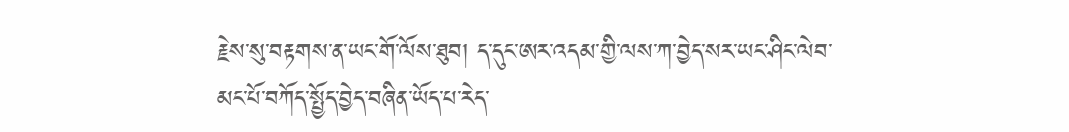རྗེས་སུ་བརྟགས་ན་ཡང་གོ་ལོས་ཐུབ། ད་དུང་ཨར་འདམ་གྱི་ལས་ཀ་བྱེད་སར་ཡང་ཤིང་ལེབ་མང་པོ་བཀོད་སྤྱོད་བྱེད་བཞིན་ཡོད་པ་རེད་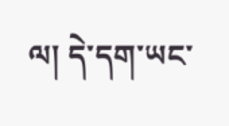ལ། དེ་དག་ཡང་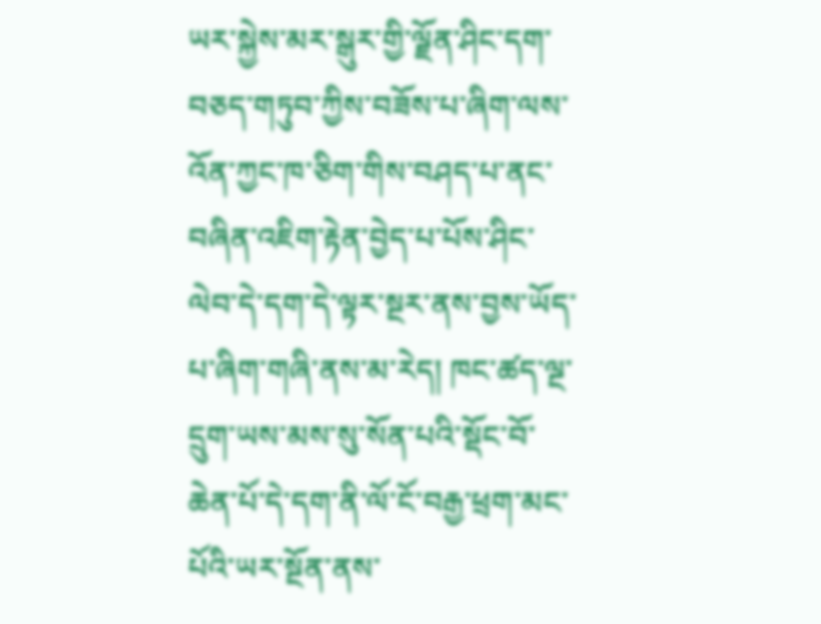ཡར་སྐྱེས་མར་སྒུར་གྱི་ལྗོན་ཤིང་དག་བཅད་གཏུབ་ཀྱིས་བཟོས་པ་ཞིག་ལས་འོན་ཀྱང་ཁ་ཅིག་གིས་བཤད་པ་ནང་བཞིན་འཇིག་རྟེན་བྱེད་པ་པོས་ཤིང་ལེབ་དེ་དག་དེ་ལྟར་སྔར་ནས་བྱས་ཡོད་པ་ཞིག་གཞི་ནས་མ་རེད། ཁང་ཚད་ལྔ་དྲུག་ཡས་མས་སུ་སོན་པའི་སྡོང་བོ་ཆེན་པོ་དེ་དག་ནི་ལོ་ངོ་བརྒྱ་ཕྲག་མང་པོའི་ཡར་སྔོན་ནས་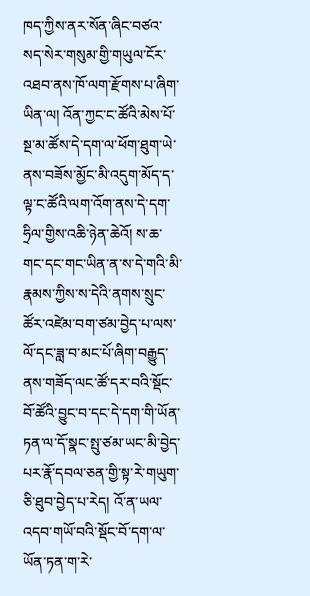ཁད་ཀྱིས་ནར་སོན་ཞིང་བཙའ་སད་སེར་གསུམ་གྱི་གཡུལ་ངོར་འཐབ་ནས་ཁོ་ལག་རྫོགས་པ་ཞིག་ཡིན་ལ། འོན་ཀྱང་ང་ཚོའི་མེས་པོ་སྔ་མ་ཚོས་དེ་དག་ལ་ཕོག་ཐུག་ཡེ་ནས་བཟོས་མྱོང་མི་འདུག་མོད་ད་ལྟ་ང་ཚོའི་ལག་འོག་ནས་དེ་དག་ཧྲིལ་གྱིས་འཆི་ཉེན་ཆེའོ། ས་ཆ་གང་དང་གང་ཡིན་ན་ས་དེ་གའི་མི་རྣམས་ཀྱིས་ས་དེའི་ནགས་སྲུང་ཚོར་འཛེམ་བག་ཙམ་བྱེད་པ་ལས་ལོ་དང་ཟླ་བ་མང་པོ་ཞིག་བརྒྱུད་ནས་གཟོད་ལང་ཚོ་དར་བའི་སྡོང་བོ་ཚོའི་བྱུང་བ་དང་དེ་དག་གི་ཡོན་ཏན་ལ་དོ་སྣང་སྤུ་ཙམ་ཡང་མི་བྱེད་པར་རྣོ་དབལ་ཅན་གྱི་སྟ་རེ་གཡུག་ཅི་ཐུབ་བྱེད་པ་རེད། འོ་ན་ཡལ་འདབ་གཡོ་བའི་སྡོང་བོ་དག་ལ་ཡོན་ཏན་ག་རེ་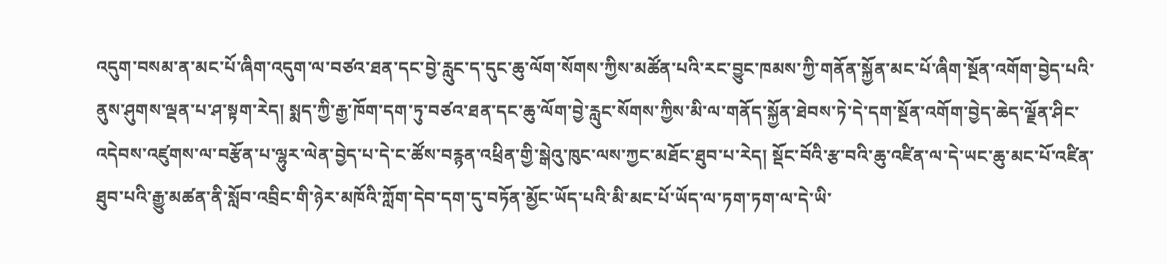འདུག་བསམ་ན་མང་པོ་ཞིག་འདུག་ལ་བཙའ་ཐན་དང་བྱེ་རླུང་ད་དུང་ཆུ་ལོག་སོགས་ཀྱིས་མཚོན་པའི་རང་བྱུང་ཁམས་ཀྱི་གནོན་སྐྱོན་མང་པོ་ཞིག་སྔོན་འགོག་བྱེད་པའི་ནུས་ཤུགས་ལྡན་པ་ཤ་སྟག་རེད། སྨད་ཀྱི་རྒྱ་ཁོག་དག་ཏུ་བཙའ་ཐན་དང་ཆུ་ལོག་བྱེ་རླུང་སོགས་ཀྱིས་མི་ལ་གནོད་སྐྱོན་ཐེབས་ཏེ་དེ་དག་སྔོན་འགོག་བྱེད་ཆེད་ལྗོན་ཤིང་འདེབས་འཛུགས་ལ་བརྩོན་པ་ལྷུར་ལེན་བྱེད་པ་དེ་ང་ཚོས་བརྙན་འཕྲིན་གྱི་སྒེའུ་ཁུང་ལས་ཀྱང་མཐོང་ཐུབ་པ་རེད། སྡོང་བོའི་རྩ་བའི་ཆུ་འཛིན་ལ་དེ་ཡང་ཆུ་མང་པོ་འཛིན་ཐུབ་པའི་རྒྱུ་མཚན་ནི་སློབ་འབྲིང་གི་ཉེར་མཁོའི་ཀློག་དེབ་དག་དུ་བཏོན་མྱོང་ཡོད་པའི་མི་མང་པོ་ཡོད་ལ་ཏག་ཏག་ལ་དེ་ཡི་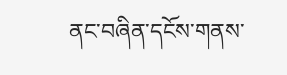ནང་བཞིན་དངོས་གནས་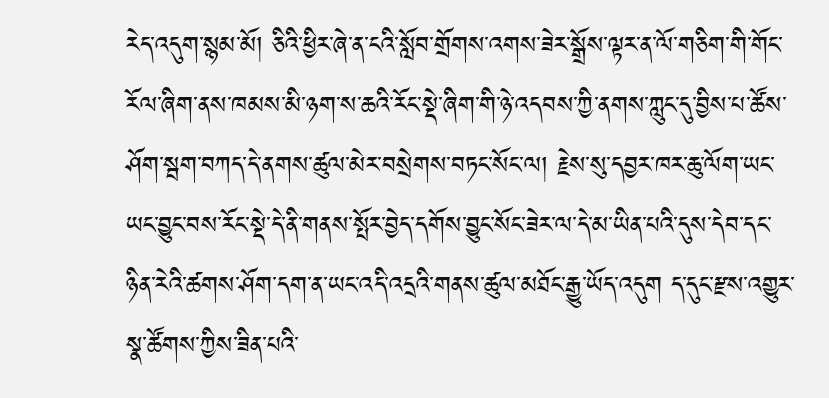རེད་འདུག་སྙམ་མོ། ཅིའི་ཕྱིར་ཞེ་ན་ངའི་སློབ་གྲོགས་འགས་ཟེར་སྒྲོས་ལྟར་ན་ལོ་གཅིག་གི་གོང་རོལ་ཞིག་ནས་ཁམས་མི་ཉག་ས་ཆའི་རོང་སྡེ་ཞིག་གི་ཉེ་འདབས་ཀྱི་ནགས་ཀླུང་དུ་བྱིས་པ་ཚོས་ཤོག་སྦག་བཀད་དེ་ནགས་ཚུལ་མེར་བསྲེགས་བཏང་སོང་ལ། རྗེས་སུ་དབྱར་ཁར་ཆུ་ལོག་ཡང་ཡང་བྱུང་བས་རོང་སྡེ་དེ་ནི་གནས་སྤོར་བྱེད་དགོས་བྱུང་སོང་ཟེར་ལ་དེ་མ་ཡིན་པའི་དུས་དེབ་དང་ཉིན་རེའི་ཚགས་ཤོག་དག་ན་ཡང་འདི་འདྲའི་གནས་ཚུལ་མཐོང་རྒྱུ་ཡོད་འདུག ད་དུང་རྫས་འགྱུར་སྣ་ཚོགས་ཀྱིས་ཟིན་པའི་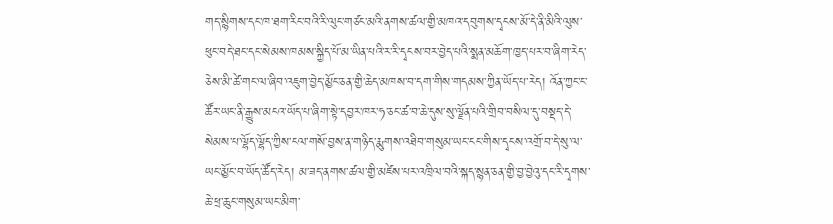གད་སྙིགས་དང་ཁ་ཐག་རིང་བའི་རི་ལུང་གཙང་མའི་ནགས་ཚལ་གྱི་མཁའ་དབུགས་དྭངས་མོ་དེ་ནི་མིའི་ལུས་ཕུང་བདེ་ཐང་དང་སེམས་ཁམས་སྐྱིད་པོ་མ་ཡིན་པའི་ར་རི་དྭངས་བར་བྱེད་པའི་སྨན་མཆོག་ཁྱད་པར་བ་ཞིག་རེད་ཅེས་མི་ཚེ་གང་ལ་ཞིབ་འཇུག་བྱེད་མྱོང་ཅན་གྱི་ཆེད་མཁས་བ་དག་གིས་གདམས་ཀྱིན་ཡོད་པ་རེད། འོན་ཀྱང་ང་ཚོར་ཡང་ནི་རྒྱུས་མངའ་ཡོད་པ་ཞིག་སྟེ་དབྱར་ཁར་ཧ་ཅང་ཚ་བ་ཆེ་དུས་སུ་ལྗོན་པའི་གྲིབ་བསིལ་དུ་བསྡད་དེ་སེམས་པ་ལྷོད་ལྷོད་ཀྱིས་ངལ་གསོ་བྱས་ན་གཉིད་རྨུགས་འཐིབ་གསུམ་ཡང་ངང་གིས་དྭངས་འགྲོ་བ་དེ་སུ་ལ་ཡང་མྱོང་བ་ཡོད་ཚོད་རེད། མ་ཟད་ནགས་ཚལ་གྱི་མཛེས་པར་འཁྲིལ་བའི་སྐད་སྙན་ཅན་གྱི་བྱ་བྱེའུ་དང་རི་དྭགས་ཆེ་ཕྲ་ཆུང་གསུམ་ཡང་མིག་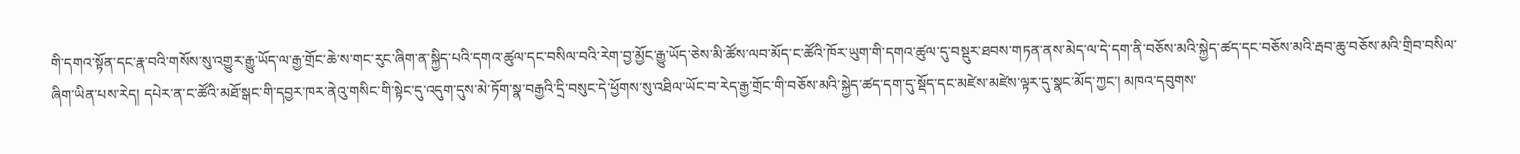གི་དགའ་སྟོན་དང་རྣ་བའི་གསོས་སུ་འགྱུར་རྒྱུ་ཡོད་ལ་རྒྱ་གྲོང་ཆེ་ས་གང་རུང་ཞིག་ན་སྐྱིད་པའི་དགའ་ཚུལ་དང་བསིལ་བའི་རེག་བྱ་མྱོང་རྒྱུ་ཡོད་ཅེས་མི་ཚོས་ལབ་མོད་ང་ཚོའི་ཁོར་ཡུག་གི་དགའ་ཚུལ་དུ་བསྡུར་ཐབས་གཏན་ནས་མེད་ལ་དེ་དག་ནི་བཅོས་མའི་སྐྱེད་ཚད་དང་བཅོས་མའི་རྦབ་ཆུ་བཅོས་མའི་གྲིབ་བསིལ་ཞིག་ཡིན་པས་རེད། དཔེར་ན་ང་ཚོའི་མཐོ་སྒང་གི་དབྱར་ཁར་ནེའུ་གསིང་གི་སྟེང་དུ་འདུག་དུས་མེ་ཏོག་སྣ་བརྒྱའི་དྲི་བསུང་དེ་ཕྱོགས་སུ་འཐིལ་ཡོང་བ་རེད་རྒྱ་གྲོང་གི་བཅོས་མའི་སྐྱེད་ཚད་དག་དུ་སྡོད་དང་མཛེས་མཛེས་ལྟར་དུ་སྣང་མོད་ཀྱང་། མཁའ་དབུགས་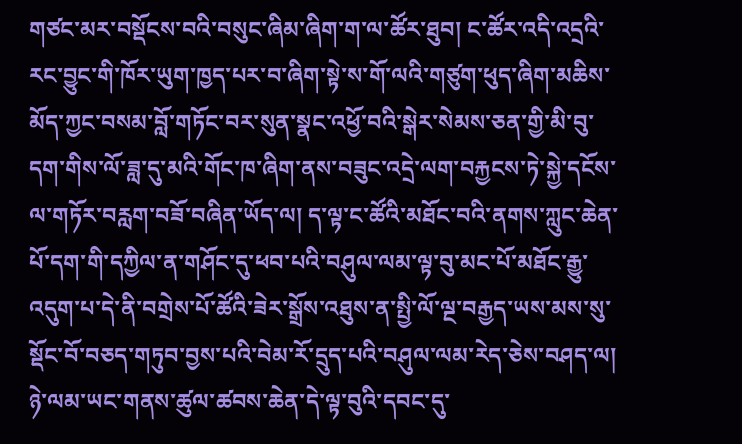གཙང་མར་བསྡོངས་བའི་བསུང་ཞིམ་ཞིག་ག་ལ་ཚོར་ཐུབ། ང་ཚོར་འདི་འདྲའི་རང་བྱུང་གི་ཁོར་ཡུག་ཁྱད་པར་བ་ཞིག་སྟེ་ས་གོ་ལའི་གཙུག་ཕུད་ཞིག་མཆིས་མོད་ཀྱང་བསམ་བློ་གཏོང་བར་སུན་སྣང་འཕྱོ་བའི་སྒེར་སེམས་ཅན་གྱི་མི་བུ་དག་གིས་ལོ་ཟླ་དུ་མའི་གོང་ཁ་ཞིག་ནས་བཟུང་འདྲེ་ལག་བརྐྱངས་ཏེ་སྐྱེ་དངོས་ལ་གཏོར་བརླག་བཟོ་བཞིན་ཡོད་ལ། ད་ལྟ་ང་ཚོའི་མཐོང་བའི་ནགས་ཀླུང་ཆེན་པོ་དག་གི་དཀྱིལ་ན་གཤོང་དུ་ཕབ་པའི་བཤུལ་ལམ་ལྟ་བུ་མང་པོ་མཐོང་རྒྱུ་འདུག་པ་དེ་ནི་བགྲེས་པོ་ཚོའི་ཟེར་སྒྲོས་འཐུས་ན་སྤྱི་ལོ་ལྔ་བརྒྱད་ཡས་མས་སུ་སྡོང་བོ་བཅད་གཏུབ་བྱས་པའི་བེམ་རོ་དྲུད་པའི་བཤུལ་ལམ་རེད་ཅེས་བཤད་ལ། ཉེ་ལམ་ཡང་གནས་ཚུལ་ཚབས་ཆེན་དེ་ལྟ་བུའི་དབང་དུ་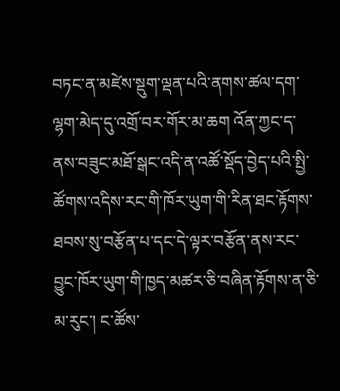བཏང་ན་མཛེས་སྡུག་ལྡན་པའི་ནགས་ཚལ་དག་ལྷག་མེད་དུ་འགྲོ་བར་གོར་མ་ཆག འོན་ཀྱང་ད་ནས་བཟུང་མཐོ་སྒང་འདི་ན་འཚོ་སྡོད་བྱེད་པའི་སྤྱི་ཚོགས་འདིས་རང་གི་ཁོར་ཡུག་གི་རིན་ཐང་རྟོགས་ཐབས་སུ་བརྩོན་པ་དང་དེ་ལྟར་བརྩོན་ནས་རང་བྱུང་ཁོར་ཡུག་གི་ཁྱད་མཚར་ཅི་བཞིན་རྟོགས་ན་ཅི་མ་རུང་། ང་ཚོས་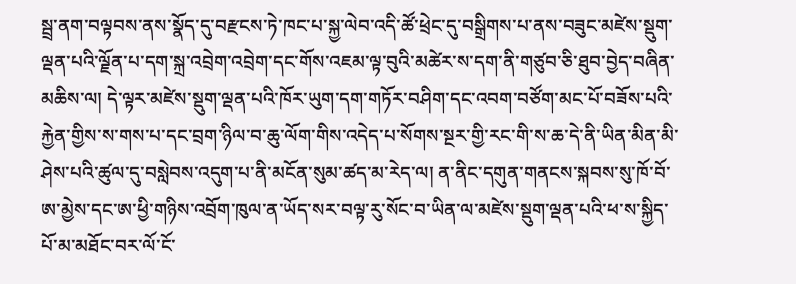སྦྲ་ནག་བལྟབས་ནས་སྣོད་དུ་བརྫངས་ཏེ་ཁང་པ་སྐྱ་ལེབ་འདི་ཚོ་ཕྲེང་དུ་བསྒྲིགས་པ་ནས་བཟུང་མཛེས་སྡུག་ལྡན་པའི་ལྗོན་པ་དག་སྐྲ་འབྲེག་འབྲེག་དང་གོས་འཇམ་ལྟ་བུའི་མཚེར་ས་དག་ནི་གཙུབ་ཅི་ཐུབ་བྱེད་བཞིན་མཆིས་ལ། དེ་ལྟར་མཛེས་སྡུག་ལྡན་པའི་ཁོར་ཡུག་དག་གཏོར་བཤིག་དང་འབག་བཙོག་མང་པོ་བཟོས་པའི་རྐྱེན་གྱིས་ས་གས་པ་དང་བྲག་ཉིལ་བ་ཆུ་ལོག་གིས་འདེད་པ་སོགས་སྔར་གྱི་རང་གི་ས་ཆ་དེ་ནི་ཡིན་མིན་མི་ཤེས་པའི་ཚུལ་དུ་བསླེབས་འདུག་པ་ནི་མངོན་སུམ་ཚད་མ་རེད་ལ། ན་ནིང་དགུན་གནངས་སྐབས་སུ་ཁོ་བོ་ཨ་མྱེས་དང་ཨ་ཕྱི་གཉིས་འབྲོག་ཁུལ་ན་ཡོད་སར་བལྟ་རུ་སོང་བ་ཡིན་ལ་མཛེས་སྡུག་ལྡན་པའི་ཕ་ས་སྐྱིད་པོ་མ་མཐོང་བར་ལོ་ངོ་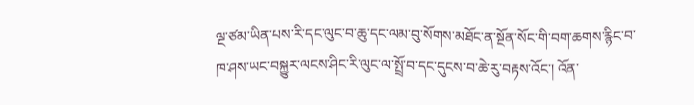ལྔ་ཙམ་ཡིན་པས་རི་དང་ལུང་བ་ཆུ་དང་ལམ་བུ་སོགས་མཐོང་ན་སྔོན་སོང་གི་བག་ཆགས་རྙིང་བ་ཁ་ཤས་ཡང་བསྐྱུར་ལངས་ཤིང་རི་ལུང་ལ་སྤྲོ་བ་དང་དུངས་བ་ཆེ་རུ་བརྟས་འོང་། འོན་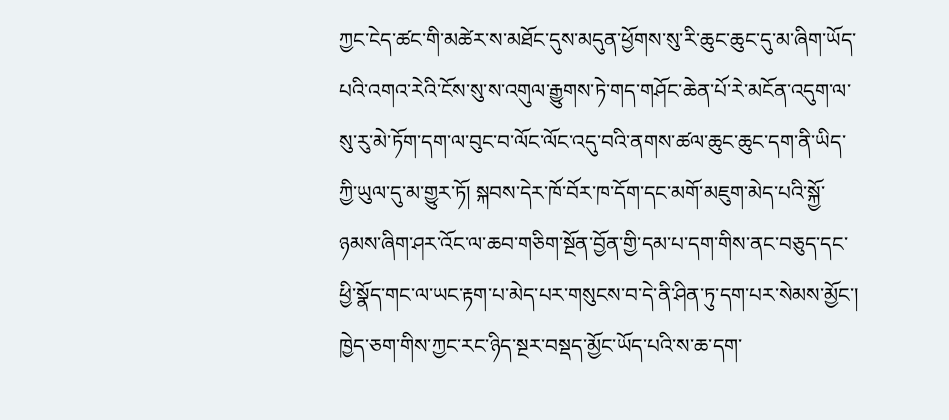ཀྱང་ངེད་ཚང་གི་མཚེར་ས་མཐོང་དུས་མདུན་ཕྱོགས་སུ་རི་ཆུང་ཆུང་དུ་མ་ཞིག་ཡོད་པའི་འགའ་རེའི་ངོས་སུ་ས་འགུལ་རྒྱུགས་ཏེ་གད་གཤོང་ཆེན་པོ་རེ་མངོན་འདུག་ལ་སུ་རུ་མེ་ཏོག་དག་ལ་བུང་བ་ལོང་ལོང་འདུ་བའི་ནགས་ཚལ་ཆུང་ཆུང་དག་ནི་ཡིད་ཀྱི་ཡུལ་དུ་མ་གྱུར་ཏོ། སྐབས་དེར་ཁོ་བོར་ཁ་དོག་དང་མགོ་མཇུག་མེད་པའི་སྐྱོ་ཉམས་ཞིག་ཤར་འོང་ལ་ཆབ་གཅིག་སྔོན་བྱོན་གྱི་དམ་པ་དག་གིས་ནང་བཅུད་དང་ཕྱི་སྣོད་གང་ལ་ཡང་རྟག་པ་མེད་པར་གསུངས་བ་དེ་ནི་ཤིན་ཏུ་དག་པར་སེམས་མྱོང་། ཁྱེད་ཅག་གིས་ཀྱང་རང་ཉིད་སྔར་བསྡད་མྱོང་ཡོད་པའི་ས་ཆ་དག་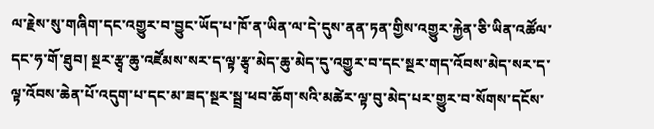ལ་རྗེས་སུ་གཞིག་དང་འགྱུར་བ་བྱུང་ཡོད་པ་ཁོ་ན་ཡིན་ལ་དེ་དུས་ནན་ཏན་གྱིས་འགྱུར་རྐྱེན་ཅི་ཡིན་འཚོལ་དང་ཧ་གོ་ཐུབ། སྔར་རྩྭ་ཆུ་འཛོམས་སར་ད་ལྟ་རྩྭ་མེད་ཆུ་མེད་དུ་འགྱུར་བ་དང་སྔར་གད་འོབས་མེད་སར་ད་ལྟ་འོབས་ཆེན་པོ་འདུག་པ་དང་མ་ཟད་སྔར་སྦྲ་ཕབ་ཆོག་སའི་མཚེར་ལྟ་བུ་མེད་པར་གྱུར་བ་སོགས་དངོས་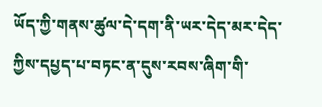ཡོད་ཀྱི་གནས་ཚུལ་དེ་དག་ནི་ཡར་དེད་མར་དེད་ཀྱིས་དཔྱད་པ་བཏང་ན་དུས་རབས་ཞིག་གི་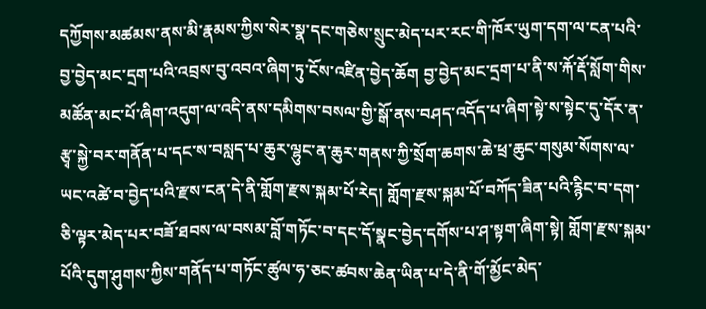དཀྱོགས་མཚམས་ནས་མི་རྣམས་ཀྱིས་སེར་སྣ་དང་གཅེས་སྲུང་མེད་པར་རང་གི་ཁོར་ཡུག་དག་ལ་ངན་པའི་བྱ་བྱེད་མང་དྲག་པའི་འབྲས་བུ་འབའ་ཞིག་ཏུ་ངོས་འཛིན་བྱེད་ཆོག བྱ་བྱེད་མང་དྲག་པ་ནི་ས་རྐོ་རྡོ་སློག་གིས་མཚོན་མང་པོ་ཞིག་འདུག་ལ་འདི་ནས་དམིགས་བསལ་གྱི་སྒོ་ནས་བཤད་འདོད་པ་ཞིག་སྟེ་ས་སྟེང་དུ་དོར་ན་རྩྭ་སྐྱེ་བར་གནོན་པ་དང་ས་བསླད་པ་ཆུར་ལྷུང་ན་ཆུར་གནས་ཀྱི་སྲོག་ཆགས་ཆེ་ཕྲ་ཆུང་གསུམ་སོགས་ལ་ཡང་འཚེ་བ་བྱེད་པའི་རྫས་ངན་དེ་ནི་གློག་རྫས་སྐམ་པོ་རེད། གློག་རྫས་སྐམ་པོ་བཀོད་ཟིན་པའི་རྙིང་བ་དག་ཅི་ལྟར་མེད་པར་བཟོ་ཐབས་ལ་བསམ་བློ་གཏོང་བ་དང་དོ་སྣང་བྱེད་དགོས་པ་ཤ་སྟག་ཞིག་སྟེ། གློག་རྫས་སྐམ་པོའི་དུག་ཤུགས་ཀྱིས་གནོད་པ་གཏོང་ཚུལ་ཧ་ཅང་ཚབས་ཆེན་ཡིན་པ་དེ་ནི་གོ་མྱོང་མེད་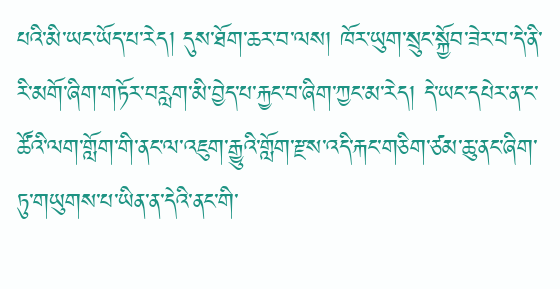པའི་མི་ཡང་ཡོད་པ་རེད། དུས་ཐོག་ཆར་བ་ལས། ཁོར་ཡུག་སྲུང་སྐྱོབ་ཟེར་བ་དེ་ནི་རི་མགོ་ཞིག་གཏོར་བརླག་མི་བྱེད་པ་རྐྱང་བ་ཞིག་ཀྱང་མ་རེད། དེ་ཡང་དཔེར་ན་ང་ཚོའི་ལག་གློག་གི་ནང་ལ་འཇུག་རྒྱུའི་གློག་རྫས་འདི་རྐང་གཅིག་ཙམ་ཆུ་ནང་ཞིག་ཏུ་གཡུགས་པ་ཡིན་ན་དེའི་ནང་གི་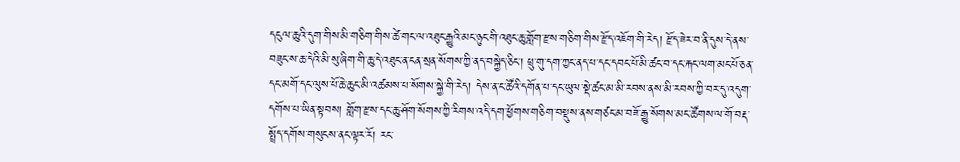དངུལ་ཆུའི་དུག་གིས་མི་གཅིག་གིས་ཚེ་གང་ལ་འཐུང་རྒྱུའི་མང་ཉུང་གི་འཐུང་ཆུ་གློག་རྫས་གཅིག་གིས་རྫོད་འཇོག་གི་རེད། རྫོད་ཟེར་བ་ནི་དུས་དེ་ནས་བཟུང་ས་ཆ་དེའི་མི་སུ་ཞིག་གི་ཆུ་དེ་འཐུང་ན་ངན་སྲན་སོགས་ཀྱི་ནད་བསྐྱེད་ཅིང་། ཕྲུ་གུ་དག་ཀྱང་ནད་པ་དང་དབང་པོ་མི་ཚང་བ་དང་རྐང་ལག་མང་པོ་ཅན་དང་མགོ་དང་ལུས་པོ་ཆེ་ཆུང་མི་འཚམས་པ་སོགས་སྐྱེ་གི་རེད། དེས་ན་ང་ཚོའི་དགོན་པ་དང་ཡུལ་སྡེ་ཚང་མ་མི་རབས་ནས་མི་རབས་ཀྱི་བར་དུ་འདུག་དགོས་པ་ཡིན་སྟབས། གློག་རྫས་དང་ཆུ་ཤོག་སོགས་ཀྱི་རིགས་འདི་དག་ཕྱོགས་གཅིག་བསྡུས་ནས་གཙང་མ་བཟོ་རྒྱུ་སོགས་མང་ཚོགས་ལ་གོ་བརྡ་སྤྲོད་དགོས་གསུངས་ནང་ལྟར་རོ། རང་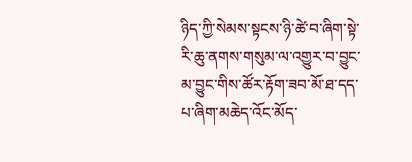ཉིད་ཀྱི་སེམས་སྟངས་ཉི་ཚེ་བ་ཞིག་སྟེ་རི་ཆུ་ནགས་གསུམ་ལ་འགྱུར་བ་བྱུང་མ་བྱུང་གིས་ཚོར་རྟོག་ཟབ་མོ་ཐ་དད་པ་ཞིག་མཆེད་འོང་མོད་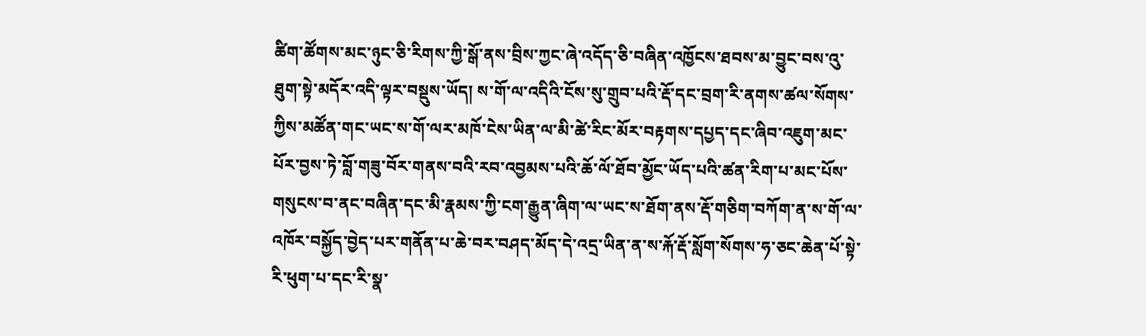ཚིག་ཚོགས་མང་ཉུང་ཅི་རིགས་ཀྱི་སྒོ་ནས་བྲིས་ཀྱང་ཞེ་འདོད་ཅི་བཞིན་འཁྱོངས་ཐབས་མ་བྱུང་བས་འུ་ཐུག་སྟེ་མདོར་འདི་ལྟར་བསྡུས་ཡོད། ས་གོ་ལ་འདིའི་ངོས་སུ་གྲུབ་པའི་རྡོ་དང་བྲག་རི་ནགས་ཚལ་སོགས་ཀྱིས་མཚོན་གང་ཡང་ས་གོ་ལར་མཁོ་ངེས་ཡིན་ལ་མི་ཚེ་རིང་མོར་བརྟགས་དཔྱད་དང་ཞིབ་འཇུག་མང་པོར་བྱས་ཏེ་བློ་གཟུ་བོར་གནས་བའི་རབ་འབྱམས་པའི་ཆོ་ལོ་ཐོབ་མྱོང་ཡོད་པའི་ཚན་རིག་པ་མང་པོས་གསུངས་བ་ནང་བཞིན་དང་མི་རྣམས་ཀྱི་ངག་རྒྱུན་ཞིག་ལ་ཡང་ས་ཐོག་ནས་རྡོ་གཅིག་བཀོག་ན་ས་གོ་ལ་འཁོར་བསྐྱོད་བྱེད་པར་གནོན་པ་ཆེ་བར་བཤད་མོད་དེ་འདྲ་ཡིན་ན་ས་རྐོ་རྡོ་སློག་སོགས་ཧ་ཅང་ཆེན་པོ་སྟེ་རི་ཕུག་པ་དང་རི་སྣ་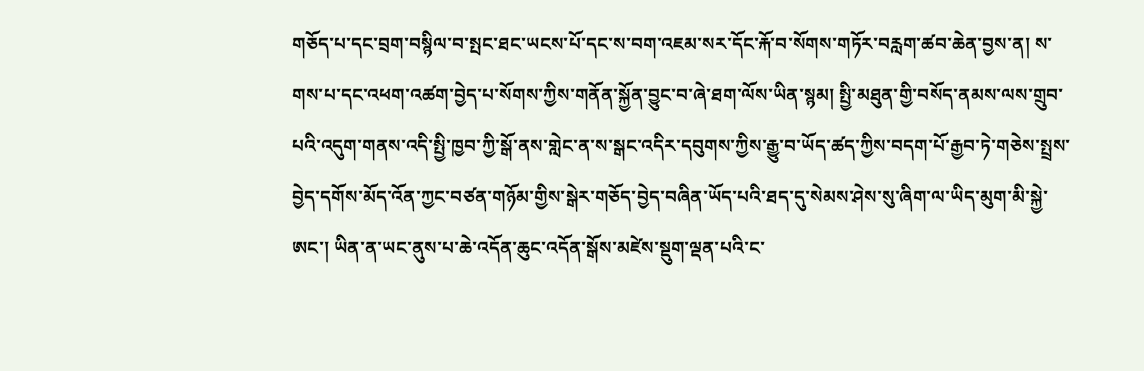གཅོད་པ་དང་བྲག་བསྙིལ་བ་སྤང་ཐང་ཡངས་པོ་དང་ས་བག་འཇམ་སར་དོང་རྐོ་བ་སོགས་གཏོར་བརླག་ཚབ་ཆེན་བྱས་ན། ས་གས་པ་དང་འཕག་འཚག་བྱེད་པ་སོགས་ཀྱིས་གནོན་སྐྱོན་བྱུང་བ་ཞེ་ཐག་ལོས་ཡིན་སྙམ། སྤྱི་མཐུན་གྱི་བསོད་ནམས་ལས་གྲུབ་པའི་འདུག་གནས་འདི་སྤྱི་ཁྱབ་ཀྱི་སྒོ་ནས་གླེང་ན་ས་སྒང་འདིར་དབུགས་ཀྱིས་རྒྱུ་བ་ཡོད་ཚད་ཀྱིས་བདག་པོ་རྒྱབ་ཏེ་གཅེས་སྤྲས་བྱེད་དགོས་མོད་འོན་ཀྱང་བཙན་གཉོམ་གྱིས་སྒེར་གཅོད་བྱེད་བཞིན་ཡོད་པའི་ཐད་དུ་སེམས་ཤེས་སུ་ཞིག་ལ་ཡིད་མུག་མི་སྐྱེ་ཨང་། ཡིན་ན་ཡང་ནུས་པ་ཆེ་འདོན་ཆུང་འདོན་སྒོས་མཛེས་སྡུག་ལྡན་པའི་ང་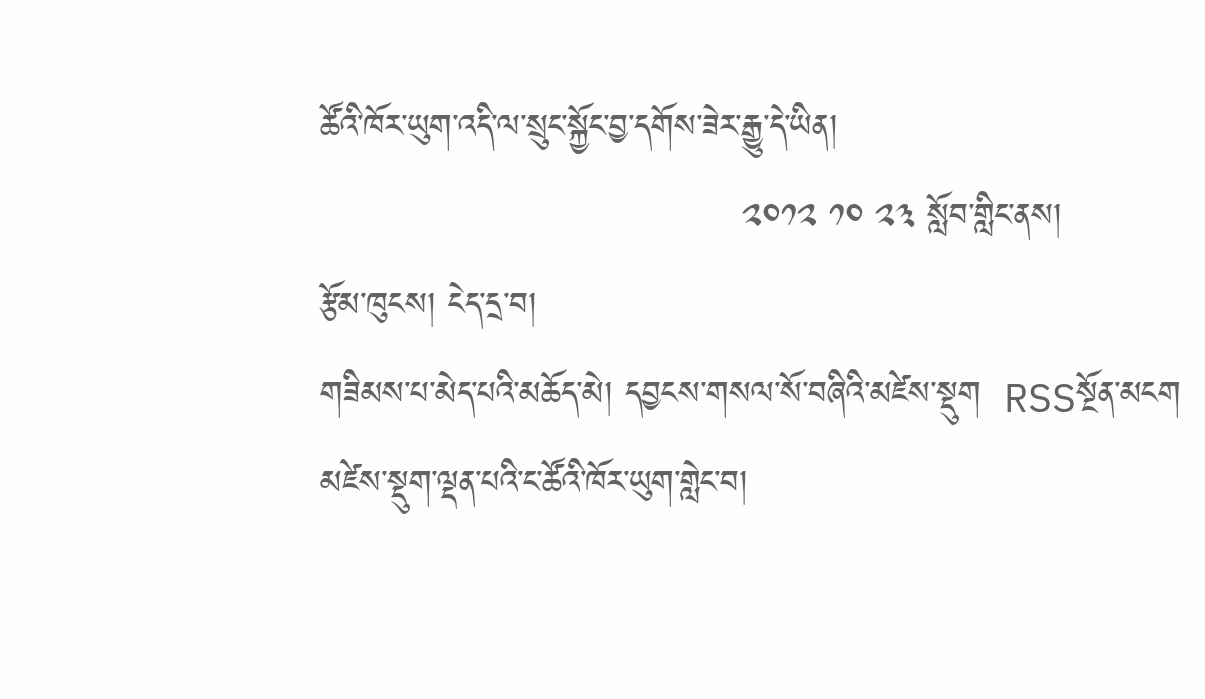ཚོའི་ཁོར་ཡུག་འདི་ལ་སྲུང་སྐྱོང་བྱ་དགོས་ཟེར་རྒྱུ་དེ་ཡིན།
                                    ༢༠༡༢ ༡༠ ༢༣ སློབ་གླིང་ནས།
རྩོམ་ཁུངས། ངེད་དྲ་བ།
གཟིམས་པ་མེད་པའི་མཆོད་མེ། དབྱངས་གསལ་སོ་བཞིའི་མཛེས་སྡུག  RSSསྔོན་མངག
མཛེས་སྡུག་ལྡན་པའི་ང་ཚོའི་ཁོར་ཡུག་གླེང་བ།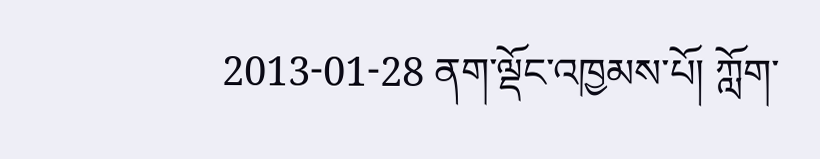2013-01-28 ནག་ལྡོང་འཁྱམས་པོ། ཀློག་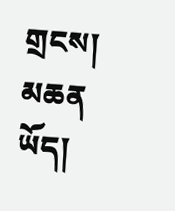གྲངས། མཆན ཡོད།